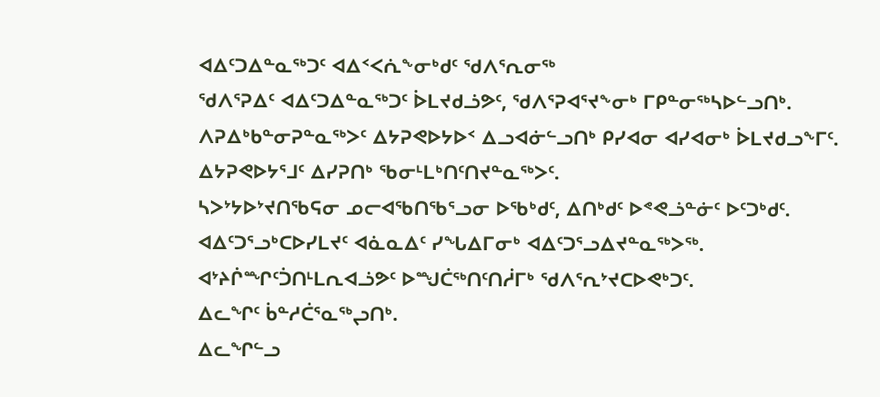ᐊᐃᑦᑐᐃᓐᓇᖅᑐᑦ ᐊᐃᑉᐸᕇᖕᓂᒃᑯᑦ ᖁᐱᕐᕆᓂᖅ
ᖁᐱᕐᕈᐃᑦ ᐊᐃᑦᑐᐃᓐᓇᖅᑐᑦ ᐆᒪᔪᑯᓘᕗᑦ, ᖁᐱᕐᕈᐊᕐᔪᖕᓂᒃ ᒥᑭᓐᓂᖅᓴᐅᓪᓗᑎᒃ. ᐱᕈᐃᒃᑲᓐᓂᕈᓐᓇᖅᐳᑦ ᐃᔭᕈᕙᐅᔭᐅᑉ ᐃᓗᐊᓃᓪᓗᑎᒃ ᑭᓯᐊᓂ ᐊᓯᐊᓂᒃ ᐆᒪᔪᑯᓗᖕᒥᑦ. ᐃᔭᕈᕙᐅᔭᕐᒧᑦ ᐃᓯᕈᑎᒃ ᖃᓂᒻᒪᒃᑎᑦᑎᔪᓐᓇᖅᐳᑦ.
ᓴᐳᔾᔭᐅᔾᔪᑎᖃᕋᓂ ᓄᓕᐊᖃᑎᖃᕐᓗᓂ ᐅᖃᒃᑯᑦ, ᐃᑎᒃᑯᑦ ᐅᕝᕙᓘᓐᓃᑦ ᐅᑦᑐᒃᑯᑦ.
ᐊᐃᑦᑐᕐᓗᒃᑕᐅᓯᒪᔪᑦ ᐊᓈᓇᐃᑦ ᓯᖓᐃᒥᓂᒃ ᐊᐃᑦᑐᕐᓗᐃᔪᓐᓇᖅᐳᖅ.
ᐊᔾᔨᒌᙱᑦᑑᑎᒻᒪᕆᐊᓘᕗᑦ ᐅᙳᑖᖅᑎᑦᑎᓲᒥᒃ ᖁᐱᕐᕆᔾᔪᑕᐅᕙᒃᑐᑦ.
ᐃᓚᖏᑦ ᑳᓐᓱᑖᕐᓇᖅᖢᑎᒃ.
ᐃᓚᖏᓪᓗ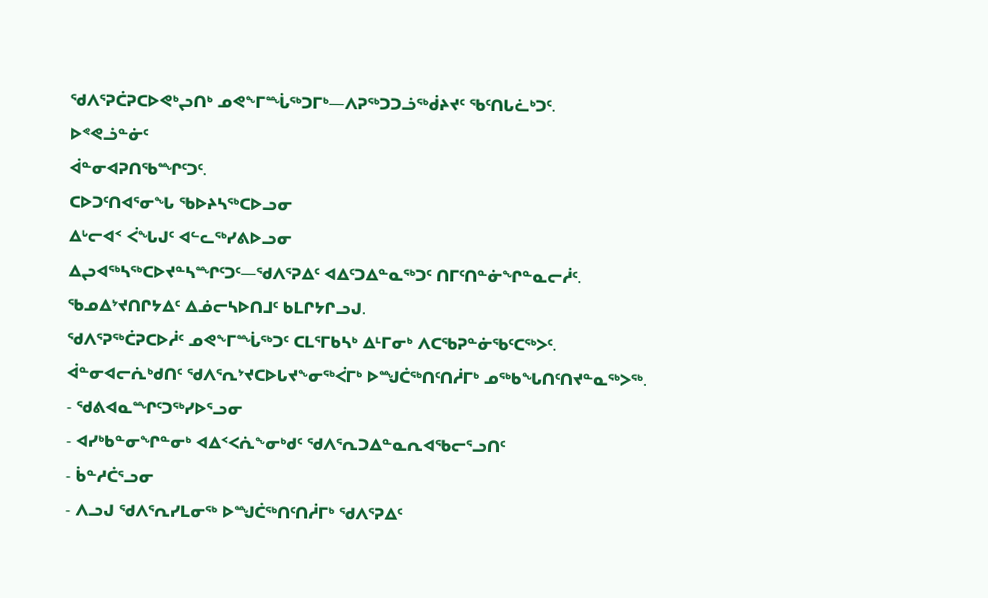ᖁᐱᕐᕈᑖᕈᑕᐅᕙᒃᖢᑎᒃ ᓄᕙᖕᒥᙶᖅᑐᒥᒃ—ᐱᕈᖅᑐᑐᓘᖅᑰᔨᔪᑦ ᖃᑦᑎᒐᓛᒃᑐᑦ.
ᐅᕝᕙᓘᓐᓃᑦ
ᐋᓐᓂᐊᕈᑎᖃᙱᑦᑐᑦ.
ᑕᐅᑐᑦᑎᐊᕐᓂᖓ ᖃᐅᔨᓴᖅᑕᐅᓗᓂ
ᐃᒡᓕᐊᑉ ᐹᖓᒍᑦ ᐊᓪᓚᖅᓯᕕᐅᓗᓂ
ᐃᖢᐊᖅᓴᖅᑕᐅᔪᓐᓴᙱᑦᑐᑦ—ᖁᐱᕐᕈᐃᑦ ᐊᐃᑦᑐᐃᓐᓇᖅᑐᑦ ᑎᒥᑦᑎᓐᓃᖏᓐᓇᓕᓲᑦ.
ᖃᓄᐃᔾᔪᑎᒋᔭᐃᑦ ᐃᓅᓕᓴᐅᑎᒧᑦ ᑲᒪᒋᔭᒋᓗᒍ.
ᖁᐱᕐᕈᖅᑖᕈᑕᐅᓲᑦ ᓄᕙᖕᒥᙶᖅᑐᑦ ᑕᒪᕐᒥᑲᓴᒃ ᐃᒻᒥᓂᒃ ᐱᑕᖃᕈᓐᓃᖃᑦᑕᖅᐳᑦ.
ᐋᓐᓂᐊᓕᕇᒃᑯᑎᑦ ᖁᐱᕐᕆᔾᔪᑕᐅᒐᔪᖕᓂᖅᐹᒥᒃ ᐅᙳᑖᖅᑎᑦᑎᓲᒥᒃ ᓄᖅᑲᖓᑎᑦᑎᔪᓐᓇᖅᐳᖅ.
- ᖁᕕᐊᓇᙱᑦᑐᖅᓯᐅᕐᓗᓂ
- ᐊᓯᒃᑲᓐᓂᖏᓐᓂᒃ ᐊᐃᑉᐸᕇᖕᓂᒃᑯᑦ ᖁᐱᕐᕆᑐᐃᓐᓇᕆᐊᖃᓕᕐᓗᑎᑦ
- ᑳᓐᓱᑖᕐᓗᓂ
- ᐱᓗᒍ ᖁᐱᕐᕆᓯᒪᓂᖅ ᐅᙳᑖᖅᑎᑦᑎᓲᒥᒃ ᖁᐱᕐᕈᐃᑦ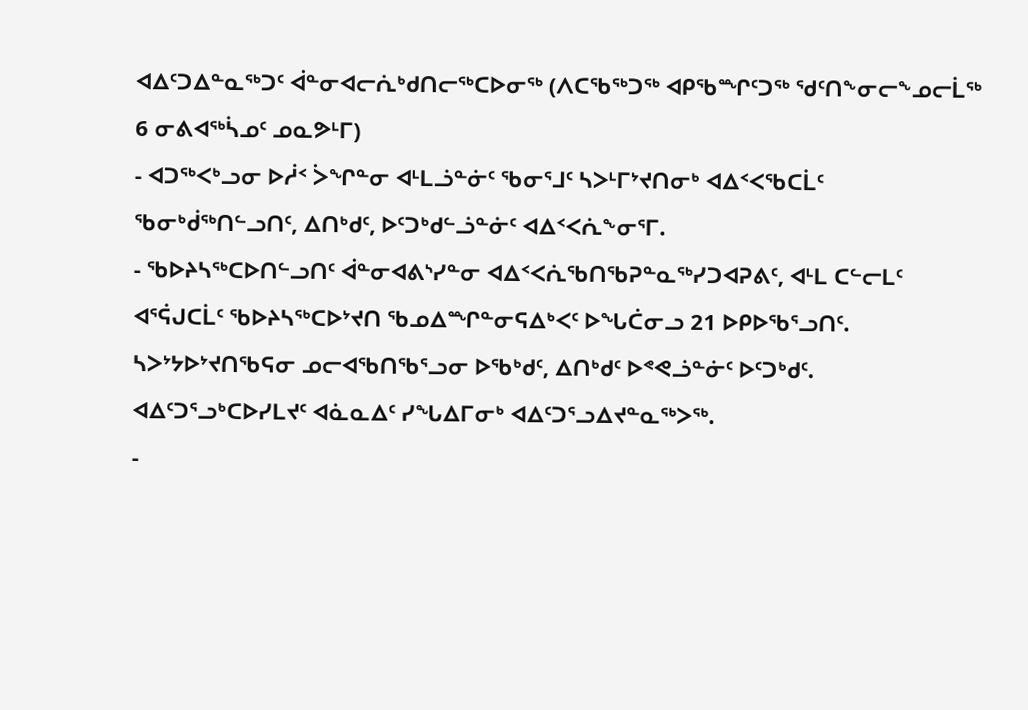ᐊᐃᑦᑐᐃᓐᓇᖅᑐᑦ ᐋᓐᓂᐊᓕᕇᒃᑯᑎᓕᖅᑕᐅᓂᖅ (ᐱᑕᖃᖅᑐᖅ ᐊᑭᖃᙱᑦᑐᖅ ᖁᑦᑎᖕᓂᓕᖕᓄᓕᒫᖅ 6 ᓂᕕᐊᖅᓵᓄᑦ ᓄᓇᕗᒻᒥ)
- ᐊᑐᖅᐸᒃᓗᓂ ᐅᓲᑉ ᐴᖏᓐᓂ ᐊᒻᒪᓘᓐᓃᑦ ᖃᓂᕐᒧᑦ ᓴᐳᒻᒥᔾᔪᑎᓂᒃ ᐊᐃᑉᐸᖃᑕᒫᑦ ᖃᓂᒃᑰᖅᑎᓪᓗᑎᑦ, ᐃᑎᒃᑯᑦ, ᐅᑦᑐᒃᑯᓪᓘᓐᓃᑦ ᐊᐃᑉᐸᕇᖕᓂᕐᒥ.
- ᖃᐅᔨᓴᖅᑕᐅᑎᓪᓗᑎᑦ ᐋᓐᓂᐊᕕᔅᓯᓐᓂ ᐊᐃᑉᐸᕇᖃᑎᖃᕈᓐᓇᖅᓯᑐᐊᕈᕕᑦ, ᐊᒻᒪ ᑕᓪᓕᒪᑦ ᐊᕐᕌᒍᑕᒫᑦ ᖃᐅᔨᓴᖅᑕᐅᔾᔪᑎ ᖃᓄᐃᙱᓐᓂᕋᐃᒃᐸᑦ ᐅᖓᑖᓂᓗ 21 ᐅᑭᐅᖃᕐᓗᑎᑦ.
ᓴᐳᔾᔭᐅᔾᔪᑎᖃᕋᓂ ᓄᓕᐊᖃᑎᖃᕐᓗᓂ ᐅᖃᒃᑯᑦ, ᐃᑎᒃᑯᑦ ᐅᕝᕙᓘᓐᓃᑦ ᐅᑦᑐᒃᑯᑦ.
ᐊᐃᑦᑐᕐᓗᒃᑕᐅᓯᒪᔪᑦ ᐊᓈᓇᐃᑦ ᓯᖓᐃᒥᓂᒃ ᐊᐃᑦᑐᕐᓗᐃᔪᓐᓇᖅᐳᖅ.
-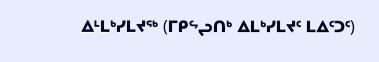ᐃᒻᒪᒃᓯᒪᔪᖅ (ᒥᑭᖦᖢᑎᒃ ᐃᒪᒃᓯᒪᔪᑦ ᒪᐃᑦᑐᑦ)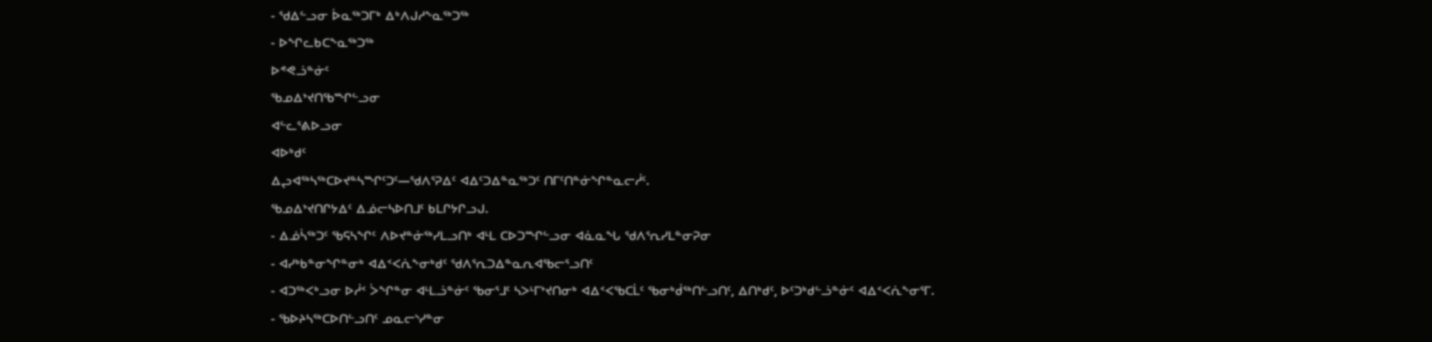- ᖁᐃᓪᓗᓂ ᐆᓇᖅᑐᒥᒃ ᐃᒃᐱᒍᓱᖕᓇᖅᑐᖅ
- ᐅᖏᓚᑲᑕᖕᓇᖅᑐᖅ
ᐅᕝᕙᓘᓐᓃᑦ
ᖃᓄᐃᔾᔪᑎᖃᙱᓪᓗᓂ
ᐊᓪᓚᕐᕕᐅᓗᓂ
ᐊᐅᒃᑯᑦ
ᐃᖢᐊᖅᓴᖅᑕᐅᔪᓐᓴᙱᑦᑐᑦ—ᖁᐱᕐᕈᐃᑦ ᐊᐃᑦᑐᐃᓐᓇᖅᑐᑦ ᑎᒥᑦᑎᓐᓃᖏᓐᓇᓕᓲᑦ.
ᖃᓄᐃᔾᔪᑎᒋᔭᐃᑦ ᐃᓅᓕᓴᐅᑎᒧᑦ ᑲᒪᒋᔭᒋᓗᒍ.
- ᐃᓅᓵᖅᑐᑦ ᖃᕋᓴᖏᑦ ᐱᐅᔪᓐᓃᖅᓯᒪᓗᑎᒃ ᐊᒻᒪ ᑕᐅᑐᙱᓪᓗᓂ ᐊᓈᓇᖓ ᖁᐱᕐᕆᓯᒪᓐᓂᕈᓂ
- ᐊᓯᒃᑲᓐᓂᖏᓐᓂᒃ ᐊᐃᑉᐸᕇᖕᓂᒃᑯᑦ ᖁᐱᕐᕆᑐᐃᓐᓇᕆᐊᖃᓕᕐᓗᑎᑦ
- ᐊᑐᖅᐸᒃᓗᓂ ᐅᓲᑉ ᐴᖏᓐᓂ ᐊᒻᒪᓘᓐᓃᑦ ᖃᓂᕐᒧᑦ ᓴᐳᒻᒥᔾᔪᑎᓂᒃ ᐊᐃᑉᐸᖃᑕᒫᑦ ᖃᓂᒃᑰᖅᑎᓪᓗᑎᑦ, ᐃᑎᒃᑯᑦ, ᐅᑦᑐᒃᑯᓪᓘᓐᓃᑦ ᐊᐃᑉᐸᕇᖕᓂᕐᒥ.
- ᖃᐅᔨᓴᖅᑕᐅᑎᓪᓗᑎᑦ ᓄᓇᓕᔅᓯᓐᓂ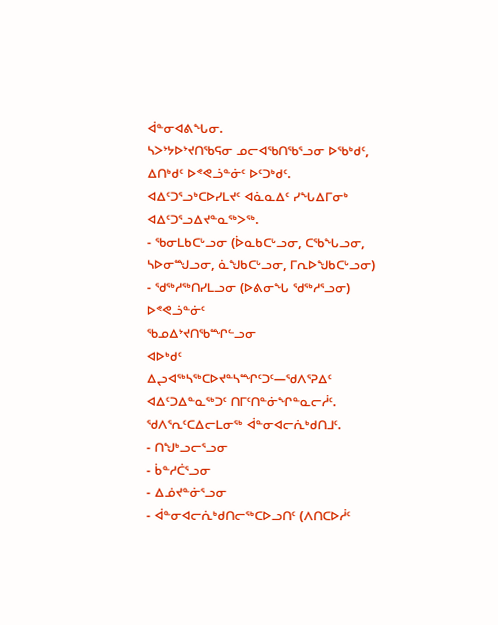ᐋᓐᓂᐊᕕᖓᓂ.
ᓴᐳᔾᔭᐅᔾᔪᑎᖃᕋᓂ ᓄᓕᐊᖃᑎᖃᕐᓗᓂ ᐅᖃᒃᑯᑦ, ᐃᑎᒃᑯᑦ ᐅᕝᕙᓘᓐᓃᑦ ᐅᑦᑐᒃᑯᑦ.
ᐊᐃᑦᑐᕐᓗᒃᑕᐅᓯᒪᔪᑦ ᐊᓈᓇᐃᑦ ᓯᖓᐃᒥᓂᒃ ᐊᐃᑦᑐᕐᓗᐃᔪᓐᓇᖅᐳᖅ.
- ᖃᓂᒪᑲᑕᒡᓗᓂ (ᐆᓇᑲᑕᒡᓗᓂ, ᑕᖃᖓᓗᓂ, ᓴᐅᓂᙳᓗᓂ, ᓈᖑᑲᑕᒡᓗᓂ, ᒥᕆᐅᖑᑲᑕᒡᓗᓂ)
- ᖁᖅᓱᖅᑎᓯᒪᓗᓂ (ᐅᕕᓂᖓ ᖁᖅᓱᕐᓗᓂ)
ᐅᕝᕙᓘᓐᓃᑦ
ᖃᓄᐃᔾᔪᑎᖃᙱᓪᓗᓂ
ᐊᐅᒃᑯᑦ
ᐃᖢᐊᖅᓴᖅᑕᐅᔪᓐᓴᙱᑦᑐᑦ—ᖁᐱᕐᕈᐃᑦ ᐊᐃᑦᑐᐃᓐᓇᖅᑐᑦ ᑎᒥᑦᑎᓐᓃᖏᓐᓇᓕᓲᑦ.
ᖁᐱᕐᕆᑦᑕᐃᓕᒪᓂᖅ ᐋᓐᓂᐊᓕᕇᒃᑯᑎᒧᑦ.
- ᑎᖑᒃᓗᓕᕐᓗᓂ
- ᑳᓐᓱᑖᕐᓗᓂ
- ᐃᓅᔪᓐᓃᕐᓗᓂ
- ᐋᓐᓂᐊᓕᕇᒃᑯᑎᓕᖅᑕᐅᓗᑎᑦ (ᐱᑎᑕᐅᓲᑦ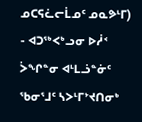ᓄᑕᕋᓛᓕᒫᓄᑦ ᓄᓇᕗᒻᒥ)
- ᐊᑐᖅᐸᒃᓗᓂ ᐅᓲᑉ ᐴᖏᓐᓂ ᐊᒻᒪᓘᓐᓃᑦ ᖃᓂᕐᒧᑦ ᓴᐳᒻᒥᔾᔪᑎᓂᒃ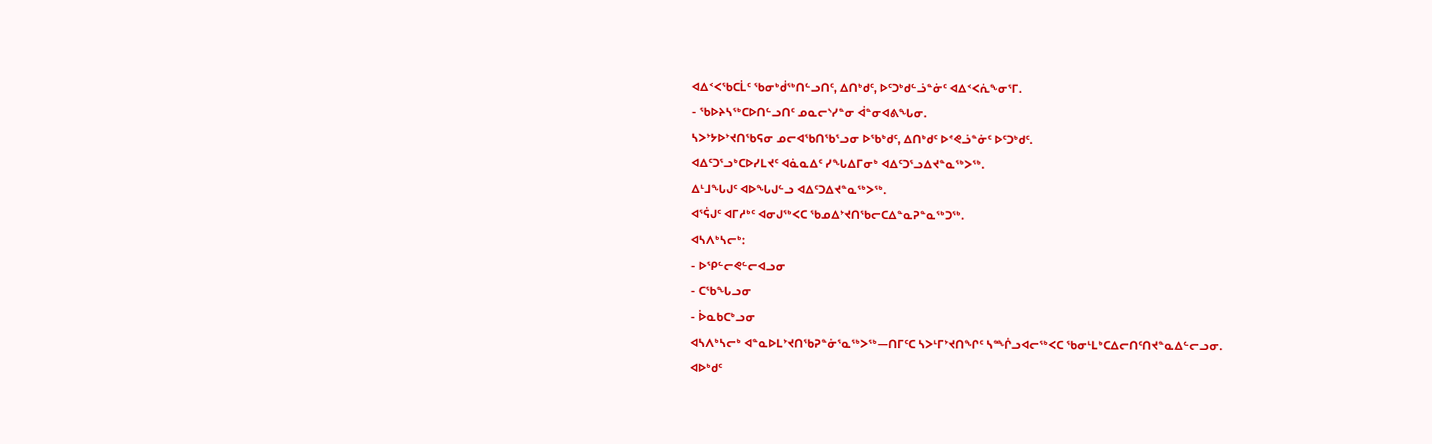ᐊᐃᑉᐸᖃᑕᒫᑦ ᖃᓂᒃᑰᖅᑎᓪᓗᑎᑦ, ᐃᑎᒃᑯᑦ, ᐅᑦᑐᒃᑯᓪᓘᓐᓃᑦ ᐊᐃᑉᐸᕇᖕᓂᕐᒥ.
- ᖃᐅᔨᓴᖅᑕᐅᑎᓪᓗᑎᑦ ᓄᓇᓕᔅᓯᓐᓂ ᐋᓐᓂᐊᕕᖓᓂ.
ᓴᐳᔾᔭᐅᔾᔪᑎᖃᕋᓂ ᓄᓕᐊᖃᑎᖃᕐᓗᓂ ᐅᖃᒃᑯᑦ, ᐃᑎᒃᑯᑦ ᐅᕝᕙᓘᓐᓃᑦ ᐅᑦᑐᒃᑯᑦ.
ᐊᐃᑦᑐᕐᓗᒃᑕᐅᓯᒪᔪᑦ ᐊᓈᓇᐃᑦ ᓯᖓᐃᒥᓂᒃ ᐊᐃᑦᑐᕐᓗᐃᔪᓐᓇᖅᐳᖅ.
ᐃᒻᒧᖓᒍᑦ ᐊᐅᖓᒍᓪᓗ ᐊᐃᑦᑐᐃᔪᓐᓇᖅᐳᖅ.
ᐊᕐᕌᒍᑦ ᐊᒥᓱᒃᑦ ᐊᓂᒍᖅᐸᑕ ᖃᓄᐃᔾᔪᑎᖃᓕᑕᐃᓐᓇᕈᓐᓇᖅᑐᖅ.
ᐊᓴᐱᒃᓴᓕᒃ:
- ᐅᕿᓪᓕᕙᓪᓕᐊᓗᓂ
- ᑕᖃᖓᓗᓂ
- ᐆᓇᑲᑕᒃᓗᓂ
ᐊᓴᐱᒃᓴᓕᒃ ᐊᓐᓇᐅᒪᔾᔪᑎᖃᕈᓐᓃᕐᓇᖅᐳᖅ—ᑎᒥᑦᑕ ᓴᐳᒻᒥᔾᔪᑎᖏᑦ ᓴᙲᓗᐊᓕᖅᐸᑕ ᖃᓂᒻᒪᒃᑕᐃᓕᑎᑦᑎᔪᓐᓇᐃᓪᓕᓗᓂ.
ᐊᐅᒃᑯᑦ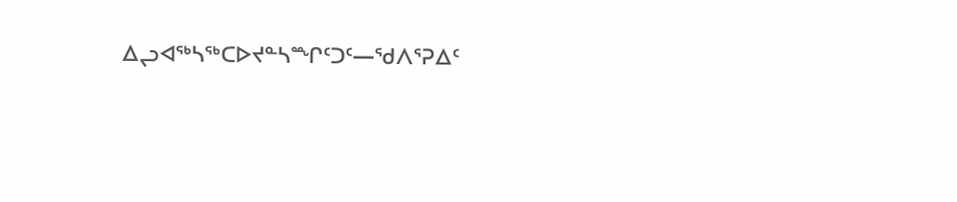ᐃᖢᐊᖅᓴᖅᑕᐅᔪᓐᓴᙱᑦᑐᑦ—ᖁᐱᕐᕈᐃᑦ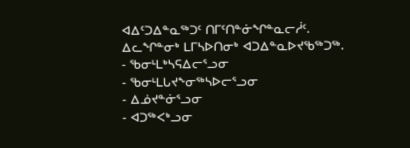ᐊᐃᑦᑐᐃᓐᓇᖅᑐᑦ ᑎᒥᑦᑎᓐᓃᖏᓐᓇᓕᓲᑦ.
ᐃᓚᖏᓐᓂᒃ ᒪᒥᓴᐅᑎᓂᒃ ᐊᑐᐃᓐᓇᐅᔪᖃᖅᑐᖅ.
- ᖃᓂᒻᒪᒃᓴᕋᐃᓕᕐᓗᓂ
- ᖃᓂᒻᒪᒐᔪᖕᓂᖅᓴᐅᓕᕐᓗᓂ
- ᐃᓅᔪᓐᓃᕐᓗᓂ
- ᐊᑐᖅᐸᒃᓗᓂ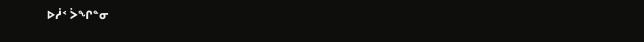ᐅᓲᑉ ᐴᖏᓐᓂ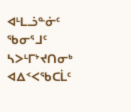ᐊᒻᒪᓘᓐᓃᑦ ᖃᓂᕐᒧᑦ ᓴᐳᒻᒥᔾᔪᑎᓂᒃ ᐊᐃᑉᐸᖃᑕᒫᑦ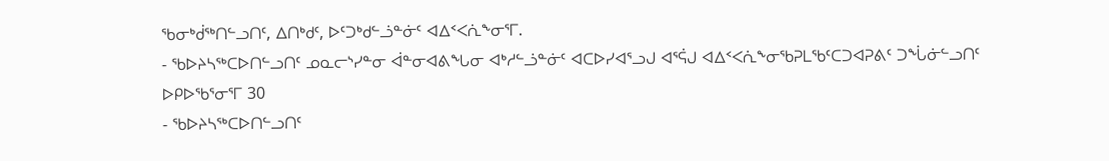ᖃᓂᒃᑰᖅᑎᓪᓗᑎᑦ, ᐃᑎᒃᑯᑦ, ᐅᑦᑐᒃᑯᓪᓘᓐᓃᑦ ᐊᐃᑉᐸᕇᖕᓂᕐᒥ.
- ᖃᐅᔨᓴᖅᑕᐅᑎᓪᓗᑎᑦ ᓄᓇᓕᔅᓯᓐᓂ ᐋᓐᓂᐊᕕᖓᓂ ᐊᒃᓱᓪᓘᓐᓃᑦ ᐊᑕᐅᓯᐊᕐᓗᒍ ᐊᕐᕌᒍ ᐊᐃᑉᐸᕇᖕᓂᖃᕈᒪᖃᑦᑕᑐᐊᕈᕕᑦ ᑐᖔᓃᓪᓗᑎᑦ ᐅᑭᐅᖃᕐᓂᕐᒥ 30
- ᖃᐅᔨᓴᖅᑕᐅᑎᓪᓗᑎᑦ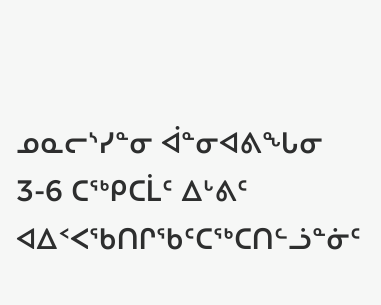ᓄᓇᓕᔅᓯᓐᓂ ᐋᓐᓂᐊᕕᖓᓂ 3-6 ᑕᖅᑭᑕᒫᑦ ᐃᒡᕕᑦ ᐊᐃᑉᐸᖃᑎᒋᖃᑦᑕᖅᑕᑎᓪᓘᓐᓃᑦ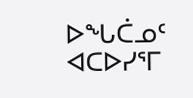ᐅᖓᑖᓄᑦ ᐊᑕᐅᓯᕐᒥ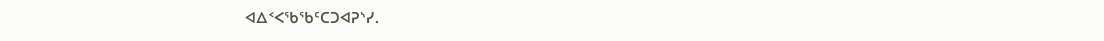ᐊᐃᑉᐸᖃᖃᑦᑕᑐᐊᕈᔅᓯ.